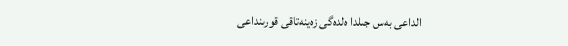الداعى بەس جىلدا ەلدەگى زەينەتاقى قورىنداعى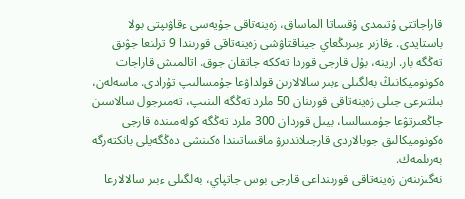قاراجاتتى ۇتىمدى ۇقساتا الماساق، زەينەتاقى جۇيەسى ءقاۋىپتى بولا باستايدى. ءقازىر ءبىرىڭعاي جيناقتاۋشى زەينەتاقى قورىندا 9 ترلنعا جۋىق تەڭگە بار. ارينە، بۇل قارجى قوردا تەككە جاتقان جوق. اتالمىش قاراجات ەكونوميكانىڭ بەلگىلى ءبىر سالالارىن قولداۋعا جۇمسالىپ تۇرادى. ماسەلەن، بىلتىرعى جىلى زەينەتاقى قورىنان 50 ملرد تەڭگە الىنىپ، تەمىرجول سالاسىن جاڭعىرتۋعا جۇمسالسا، بيىل قوردان 300 ملرد تەڭگە كولەمىندە قارجى ەكونوميكالىق جوبالاردى قارجىلاندىرۋ ماقساتىندا ەكىنشى دەڭگەيلى بانكتەرگە بەرىلمەك.
نەگىزىنەن زەينەتاقى قورىنداعى قارجى بوس جاتپاي، بەلگىلى ءبىر سالالارعا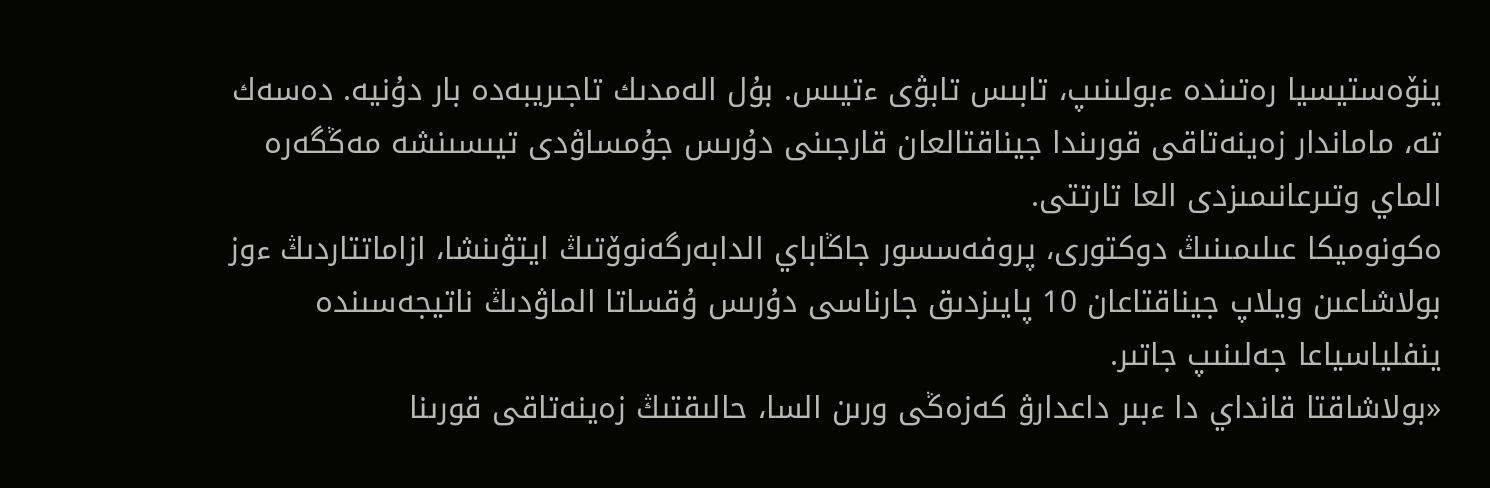ينۆەستيسيا رەتىندە ءبولىنىپ، تابىس تابۋى ءتيىس. بۇل الەمدىك تاجىريبەدە بار دۇنيە. دەسەك تە، ماماندار زەينەتاقى قورىندا جيناقتالعان قارجىنى دۇرىس جۇمساۋدى تيىسىنشە مەڭگەرە الماي وتىرعانىمىزدى العا تارتتى.
ەكونوميكا عىلىمىنىڭ دوكتورى، پروفەسسور جاڭاباي الدابەرگەنوۆتىڭ ايتۋىنشا، ازاماتتاردىڭ ءوز بولاشاعىن ويلاپ جيناقتاعان 10 پايىزدىق جارناسى دۇرىس ۇقساتا الماۋدىڭ ناتيجەسىندە ينفلياسياعا جەلىنىپ جاتىر.
«بولاشاقتا قانداي دا ءبىر داعدارۋ كەزەڭى ورىن السا، حالىقتىڭ زەينەتاقى قورىنا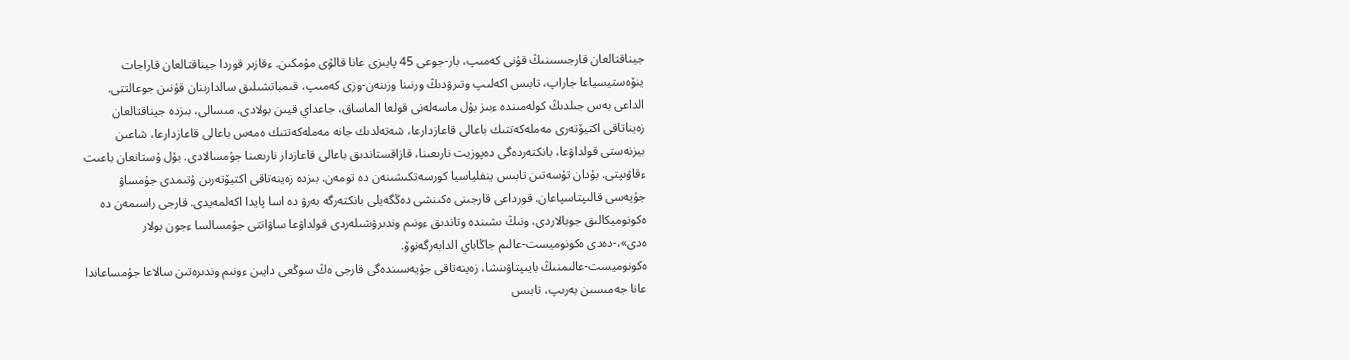جيناقتالعان قارجىسىنىڭ قۇنى كەمىپ، بار-جوعى 45 پايىزى عانا قالۋى مۇمكىن. ءقازىر قوردا جيناقتالعان قاراجات ينۆەستيسياعا جاراپ، تابىس اكەلىپ وتىرۋدىڭ ورنىنا وزىنەن-وزى كەمىپ، قىمباتشىلىق سالدارىنان قۇنىن جوعالتتى. الداعى بەس جىلدىڭ كولەمىندە ءبىز بۇل ماسەلەنى قولعا الماساق، جاعداي قيىن بولادى. مىسالى، بىزدە جيناقتالعان زەيناتاقى اكتيۆتەرى مەملەكەتتىك باعالى قاعازدارعا، شەتەلدىك جانە مەملەكەتتىك ەمەس باعالى قاعازدارعا، شاعىن بيزنەستى قولداۋعا، بانكتەردەگى دەپوزيت نارىعىنا، قازاقستاندىق باعالى قاعازدار نارىعىنا جۇمسالادى. بۇل ۇستانعان باعىت ءقاۋىپتى. بۇدان تۇسەتىن تابىس ينفلياسيا كورسەتكىشىنەن دە تومەن. بىزدە زەينەتاقى اكتيۆتەرىن ۇتىمدى جۇمساۋ جۇيەسى قالىپتاسپاعان. قورداعى قارجىنى ەكىنشى دەڭگەيلى بانكتەرگە بەرۋ دە اسا پايدا اكەلمەيدى. قارجى راسىمەن دە ەكونوميكالىق جوبالاردى، ونىڭ ىشىندە وتاندىق ءونىم وندىرۋشىلەردى قولداۋعا ساۋاتتى جۇمسالسا ءجون بولار ەدى»،-دەدى ەكونوميست-عالىم جاڭاباي الدابەرگەنوۆ.
ەكونوميست-عالىمنىڭ بايىپتاۋىنشا، زەينەتاقى جۇيەسىندەگى قارجى ەڭ سوڭعى دايىن ءونىم وندىرەتىن سالاعا جۇمساعاندا عانا جەمىسىن بەرىپ، تابىس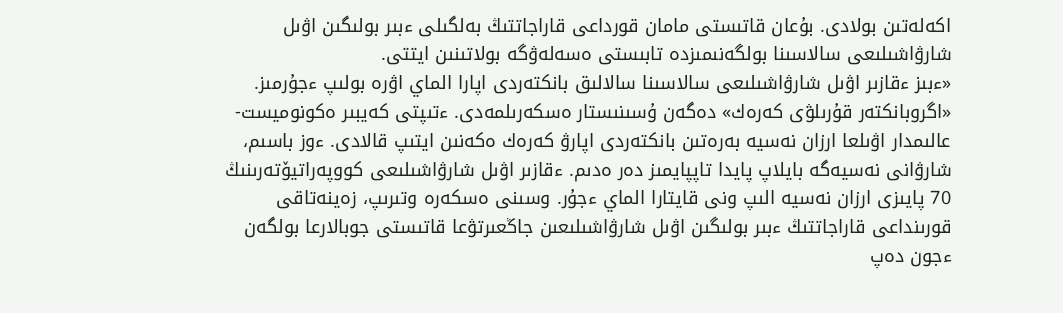اكەلەتىن بولادى. بۇعان قاتىستى مامان قورداعى قاراجاتتىڭ بەلگىلى ءبىر بولىگىن اۋىل شارۋاشىلىعى سالاسىنا بولگەنىمىزدە تابىستى ەسەلەۋگە بولاتىنىن ايتتى.
«ءبىز ءقازىر اۋىل شارۋاشىلىعى سالاسىنا سالالىق بانكتەردى اپارا الماي اۋرە بولىپ ءجۇرمىز. «اگروبانكتەر قۇرىلۋى كەرەك» دەگەن ۇسىنىستار ەسكەرىلمەدى. ءتىپتى كەيبىر ەكونوميست-عالىمدار اۋىلعا ارزان نەسيە بەرەتىن بانكتەردى اپارۋ كەرەك ەكەنىن ايتىپ قالادى. ءوز باسىم، شارۋانى نەسيەگە بايلاپ پايدا تاپپايمىز دەر ەدىم. ءقازىر اۋىل شارۋاشىلىعى كووپەراتيۆتەرىنىڭ 70 پايىزى ارزان نەسيە الىپ ونى قايتارا الماي ءجۇر. وسىنى ەسكەرە وتىرىپ، زەينەتاقى قورىنداعى قاراجاتتىڭ ءبىر بولىگىن اۋىل شارۋاشىلىعىن جاڭعىرتۋعا قاتىستى جوبالارعا بولگەن ءجون دەپ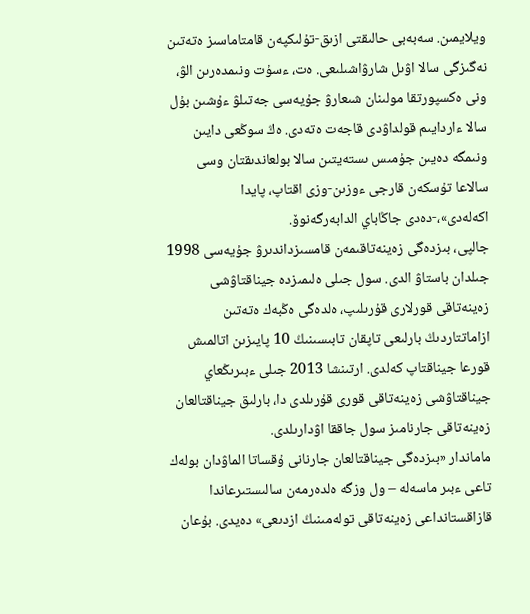ويلايمىن. سەبەبى حالىقتى ازىق-تۇلىكپەن قامتاماسىز ەتەتىن نەگىزگى سالا اۋىل شارۋاشىلىعى. ەت، ءسۇت ونىمدەرىن الۋ، ونى ەكسپورتقا مولىنان شىعارۋ جۇيەسى جەتىلۋ ءۇشىن بۇل سالا ءاردايىم قولداۋدى قاجەت ەتەدى. ەڭ سوڭعى دايىن ونىمگە دەيىن جۇمىس ىستەيتىن سالا بولعاندىقتان وسى سالاعا تۇسكەن قارجى ءوزىن-وزى اقتاپ، پايدا اكەلەدى»،-دەدى جاڭاباي الدابەرگەنوۆ.
جالپى، بىزدەگى زەينەتاقىمەن قامسىزداندىرۋ جۇيەسى 1998 جىلدان باستاۋ الدى. سول جىلى ەلىمىزدە جيناقتاۋشى زەينەتاقى قورلارى قۇرىلىپ، ەلدەگى ەڭبەك ەتەتىن ازاماتتاردىڭ بارلىعى تاپقان تابىسىنىڭ 10 پايىزىن اتالمىش قورعا جيناقتاپ كەلدى. ارتىنشا 2013 جىلى ءبىرىڭعاي جيناقتاۋشى زەينەتاقى قورى قۇرىلدى دا، بارلىق جيناقتالعان زەينەتاقى جارنامىز سول جاققا اۋدارىلدى.
ماماندار «بىزدەگى جيناقتالعان جارنانى ۇقساتا الماۋدان بولەك تاعى ءبىر ماسەلە – ول وزگە ەلدەرمەن سالىستىرعاندا قازاقستانداعى زەينەتاقى تولەمىنىڭ ازدىعى» دەيدى. بۇعان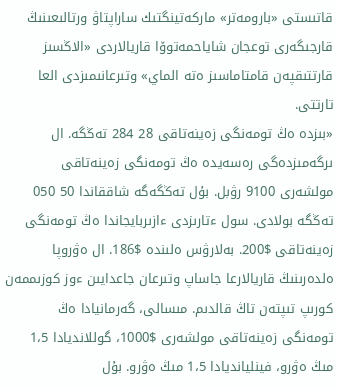قاتىستى «بارومەتر» ماركەتينگتىك ساراپتاۋ ورتالىعىنىڭ قارجىگەرى توعجان شاياحمەتوۆا قاريالاردى «الاڭسىز قارتتىقپەن قامتاماسىز ەتە الماي» وتىرعانىمىزدى العا تارتتى.
«بىزدە ەڭ تومەنگى زەينەتاقى 28 284 تەڭگە. ال ىرگەمىزدەگى رەسەيدە ەڭ تومەنگى زەينەتاقى مولشەرى 9100 رۋبل. بۇل تەڭگەگە شاققاندا 50 050 تەڭگە بولادى. سول ءتارىزدى ءازىربايجاندا ەڭ تومەنگى زەينەتاقى $200. بەلارۋس ەلىندە $186. ال ەۋروپا ەلدەرىنىڭ قاريالارعا جاساپ وتىرعان جاعدايىن ءوز كوزىممەن كورىپ تىپتەن تاڭ قالدىم. مىسالى، گەرمانيادا ەڭ تومەنگى زەينەتاقى مولشەرى $1000، گوللانديادا 1،5 مىڭ ەۋرو، فينليانديادا 1،5 مىڭ ەۋرو. بۇل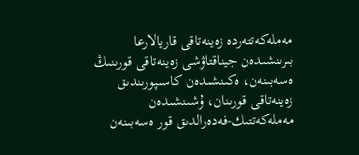مەملەكەتتەردە زەينەتاقى قاريالارعا بىرىنشىدەن جيناقتاۋشى زەينەتاقى قورىنىڭ ەسەبىنەن، ەكىنشىدەن كاسىپورىندىق زەينەتاقى قورىنان، ۇشىنشىدەن مەملەكەتتىك-فەدەرالدىق قور ەسەبىنەن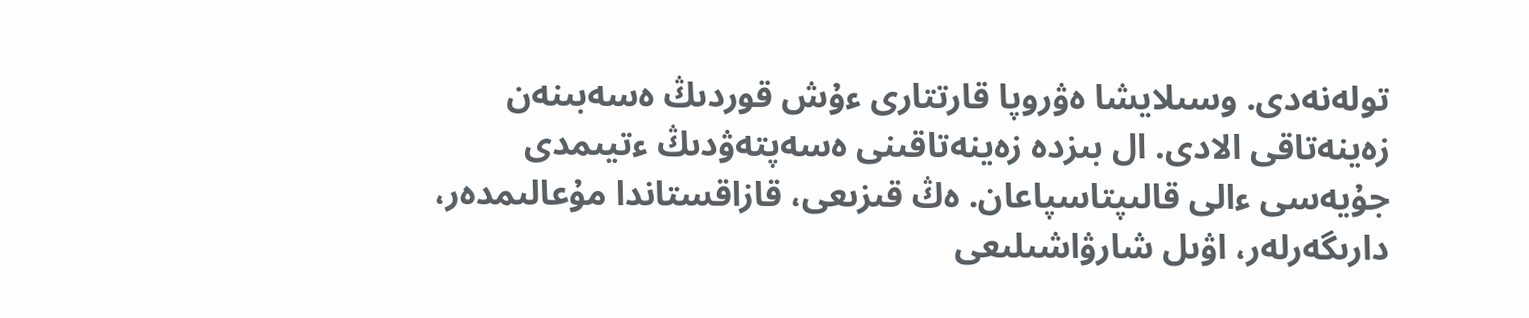تولەنەدى. وسىلايشا ەۋروپا قارتتارى ءۇش قوردىڭ ەسەبىنەن زەينەتاقى الادى. ال بىزدە زەينەتاقىنى ەسەپتەۋدىڭ ءتيىمدى جۇيەسى ءالى قالىپتاسپاعان. ەڭ قىزىعى، قازاقستاندا مۇعالىمدەر، دارىگەرلەر، اۋىل شارۋاشىلىعى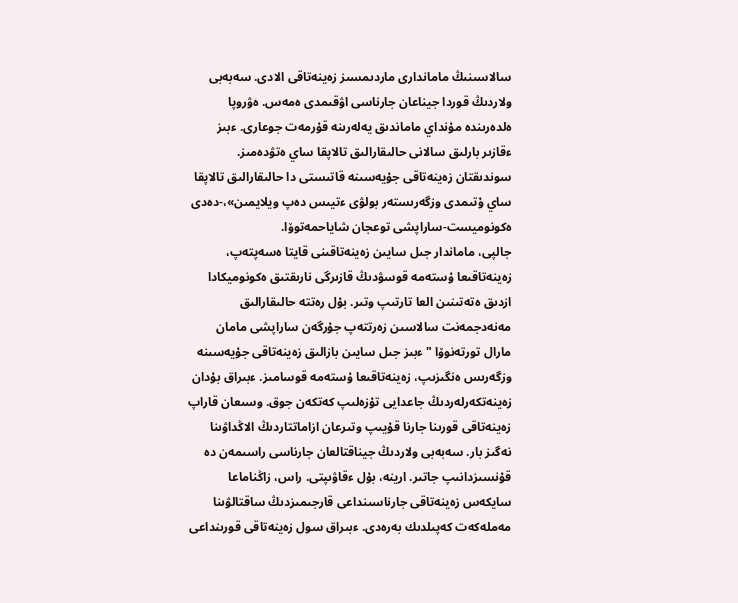سالاسىنىڭ ماماندارى ماردىمسىز زەينەتاقى الادى. سەبەبى ولاردىڭ قوردا جيناعان جارناسى اۋقىمدى ەمەس. ەۋروپا ەلدەرىندە مۇنداي ماماندىق يەلەرىنە قۇرمەت جوعارى. ءبىز ءقازىر بارلىق سالانى حالىقارالىق تالاپقا ساي ەتۋدەمىز. سوندىقتان زەينەتاقى جۇيەسىنە قاتىستى دا حالىقارالىق تالاپقا ساي ۇتىمدى وزگەرىستەر بولۋى ءتيىس دەپ ويلايمىن»،-دەدى ەكونوميست-ساراپشى توعجان شاياحمەتوۆا.
جالپى، ماماندار جىل سايىن زەينەتاقىنى قايتا ەسەپتەپ، زەينەتاقىعا ۇستەمە قوسۋدىڭ قازىرگى نارىقتىق ەكونوميكادا ازدىق ەتەتىنىن العا تارتىپ وتىر. بۇل رەتتە حالىقارالىق مەنەدجمەنت سالاسىن زەرتتەپ جۇرگەن ساراپشى مامان مارال تورتەنوۆا "ءبىز جىل سايىن بازالىق زەينەتاقى جۇيەسىنە وزگەرىس ەنگىزىپ، زەينەتاقىعا ۇستەمە قوسامىز. ءبىراق بۇدان زەينەتكەرلەردىڭ جاعدايى تۇزەلىپ كەتكەن جوق. وسىعان قاراپ زەينەتاقى قورىنا جارنا قۇيىپ وتىرعان ازاماتتاردىڭ الاڭداۋىنا نەگىز بار. سەبەبى ولاردىڭ جيناقتالعان جارناسى راسىمەن دە قۇنسىزدانىپ جاتىر. ارينە، بۇل ءقاۋىپتى. راس، زاڭناماعا سايكەس زەينەتاقى جارناسىنداعى قارجىمىزدىڭ ساقتالۋىنا مەملەكەت كەپىلدىك بەرەدى. ءبىراق سول زەينەتاقى قورىنداعى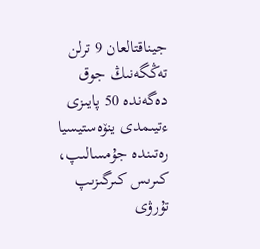جيناقتالعان 9 ترلن تەڭگەنىڭ جوق دەگەندە 50 پايىزى ءتيىمدى ينۆەستيسيا رەتىندە جۇمسالىپ، كىرىس كىرگىزىپ تۇرۋى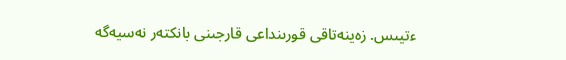ءتيىس. زەينەتاقى قورىنداعى قارجىنى بانكتەر نەسيەگە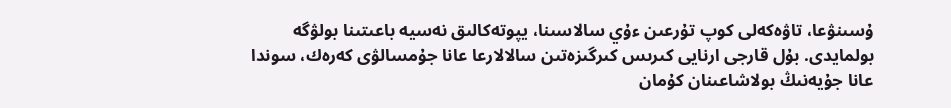ۇسىنۋعا، تاۋەكەلى كوپ تۇرعىن ءۇي سالاسىنا، يپوتەكالىق نەسيە باعىتىنا بولۋگە بولمايدى. بۇل قارجى ارنايى كىرىس كىرگىزەتىن سالالارعا عانا جۇمسالۋى كەرەك، سوندا عانا جۇيەنىڭ بولاشاعىنان كۇمان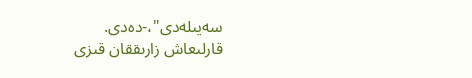سەيىلەدى"،-دەدى.
قارلىعاش زارىققان قىزى